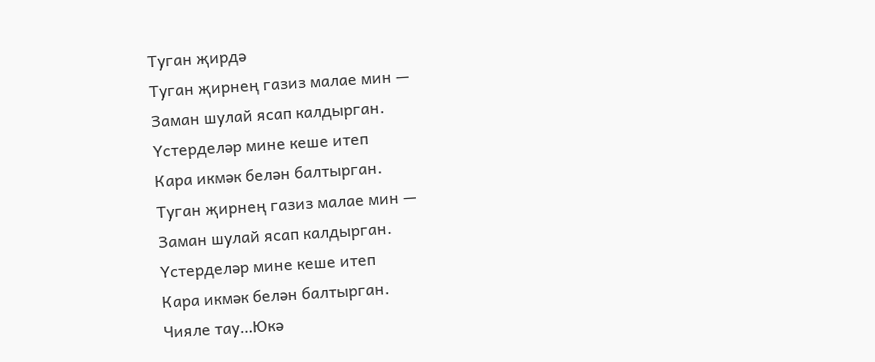Туган җирдә
Туган җирнең газиз малае мин —
Заман шулай ясап калдырган.
Үстерделәр мине кеше итеп
Кара икмәк белән балтырган.
Туган җирнең газиз малае мин —
Заман шулай ясап калдырган.
Үстерделәр мине кеше итеп
Кара икмәк белән балтырган.
Чияле тау…Юкә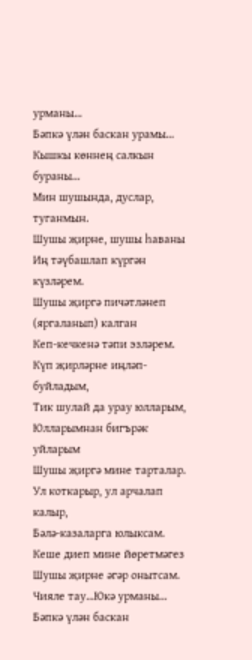урманы…
Бәпкә үлән баскан урамы…
Кышкы көннең салкын бураны…
Мин шушында, дуслар, туганмын.
Шушы җирне, шушы һаваны
Иң тәүбашлап күргән күзләрем.
Шушы җиргә пичәтләнеп (яргаланып) калган
Кеп-кечкенә тәпи эзләрем.
Күп җирләрне иңләп-буйладым,
Тик шулай да урау юлларым,
Юлларымнан бигърәк уйларым
Шушы җиргә мине тарталар.
Ул коткарыр, ул арчалап калыр,
Бәлә-казаларга юлыксам.
Кеше диеп мине йөретмәгез
Шушы җирне әгәр онытсам.
Чияле тау…Юкә урманы…
Бәпкә үлән баскан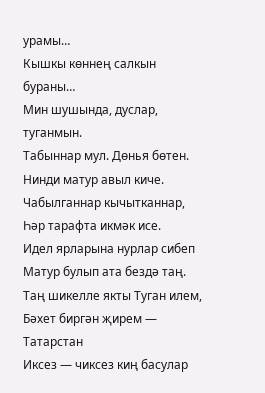урамы…
Кышкы көннең салкын бураны…
Мин шушында, дуслар, туганмын.
Табыннар мул. Дөнья бөтен.
Нинди матур авыл киче.
Чабылганнар кычытканнар,
Һәр тарафта икмәк исе.
Идел ярларына нурлар сибеп
Матур булып ата бездә таң.
Таң шикелле якты Туган илем,
Бәхет биргән җирем — Татарстан
Иксез — чиксез киң басулар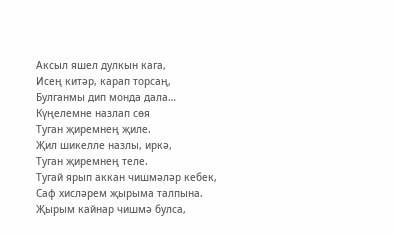Аксыл яшел дулкын кага,
Исең китәр, карап торсаң,
Булганмы дип монда дала…
Күңелемне назлап сөя
Туган җиремнең җиле.
Җил шикелле назлы, иркә,
Туган җиремнең теле.
Тугай ярып аккан чишмәләр кебек,
Саф хисләрем җырыма талпына.
Җырым кайнар чишмә булса,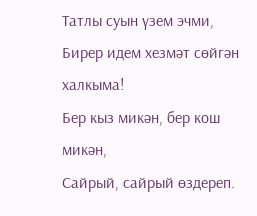Татлы суын үзем эчми,
Бирер идем хезмәт сөйгән халкыма!
Бер кыз микән, бер кош микән,
Сайрый, сайрый өздереп.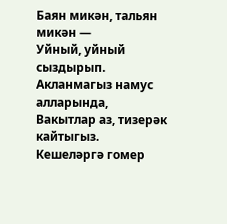Баян микән, тальян микән —
Уйный, уйный сыздырып.
Акланмагыз намус алларында,
Вакытлар аз, тизерәк кайтыгыз.
Кешеләргә гомер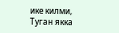ике килми,
Туган якка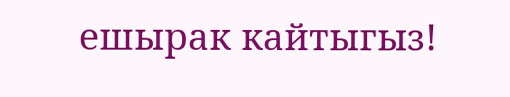ешырак кайтыгыз!